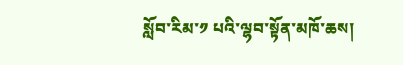སློབ་རིམ་༡ པའི་ལྷབ་སྟོན་མཁོ་ཆས།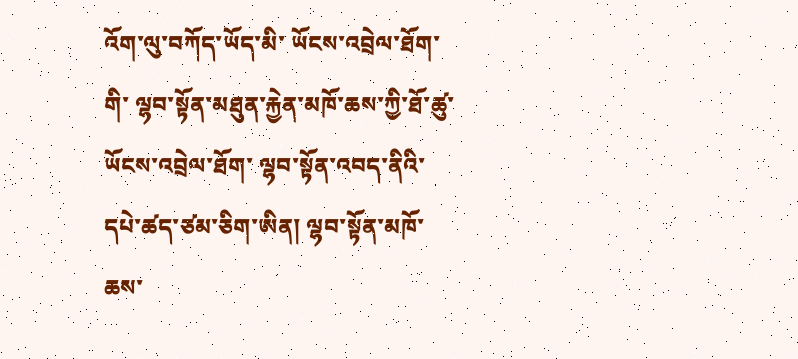འོག་ལུ་བཀོད་ཡོད་མི་ ཡོངས་འབྲེལ་ཐོག་གི་ ལྷབ་སྟོན་མཐུན་རྐྱེན་མཁོ་ཆས་ཀྱི་ཐོ་ཚུ་ ཡོངས་འབྲེལ་ཐོག་ ལྷབ་སྟོན་འབད་ནིའི་ དཔེ་ཚད་ཙམ་ཅིག་ཨིན། ལྷབ་སྟོན་མཁོ་ཆས་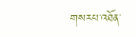གསརཔ་འཐོན་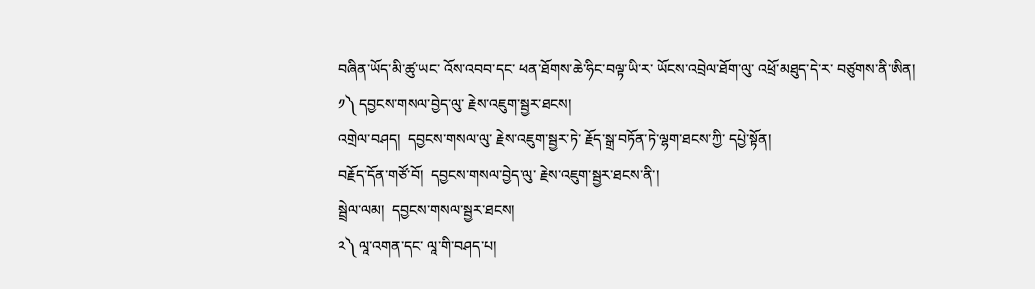བཞིན་ཡོད་མི་ཚུ་ཡང་ འོས་འབབ་དང་ ཕན་ཐོགས་ཆེ་ཧིང་བལྟ་ཡི་ར་ ཡོངས་འབྲེལ་ཐོག་ལུ་ འཕྲོ་མཐུད་དེ་ར་ བཙུགས་ནི་ཨིན།
༡༽ དབྱངས་གསལ་བྱེད་ལུ་ རྗེས་འཇུག་སྦྱར་ཐངས།
འགྲེལ་བཤད།  དབྱངས་གསལ་ལུ་ རྗེས་འཇུག་སྦྱར་ཏེ་ རྗོད་སྒྲ་བཏོན་ཏེ་ལྷག་ཐངས་ཀྱི་ དཔྱེ་སྟོན།
བརྗོད་དོན་གཙོ་བོ།  དབྱངས་གསལ་བྱེད་ལུ་ རྗེས་འཇུག་སྦྱར་ཐངས་ནི་།
སྦྲེལ་ལམ།  དབྱངས་གསལ་སྦྱར་ཐངས།
༢༽ ལཱ་འགན་དང་ ལཱ་གི་བཤད་པ།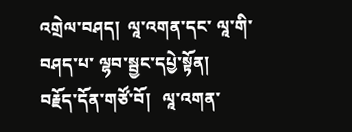འགྲེལ་བཤད།  ལཱ་འགན་དང་ ལཱ་གི་བཤད་པ་ ལྷབ་སྦྱང་དཔྱེ་སྟོན།
བརྗོད་དོན་གཙོ་བོ།   ལཱ་འགན་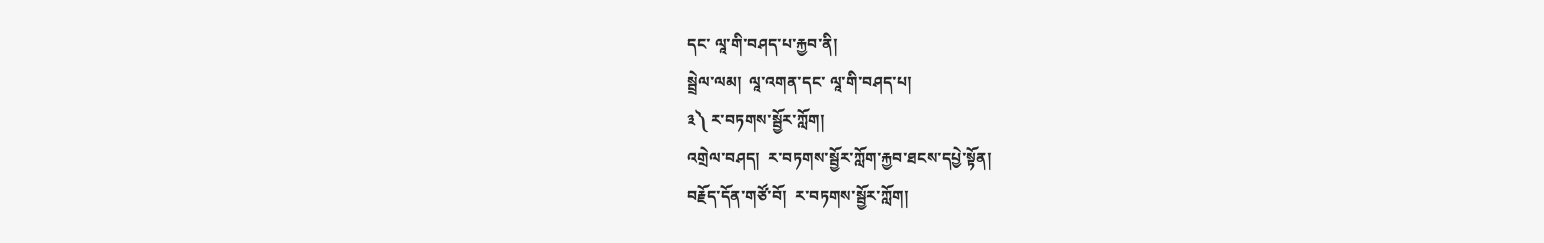དང་ ལཱ་གི་བཤད་པ་རྐྱབ་ནི།
སྦྲེལ་ལམ།  ལཱ་འགན་དང་ ལཱ་གི་བཤད་པ།
༣༽ ར་བཏགས་སྦྱོར་ཀློག།
འགྲེལ་བཤད།  ར་བཏགས་སྦྱོར་ཀློག་རྐྱབ་ཐངས་དཔྱེ་སྟོན།
བརྗོད་དོན་གཙོ་བོ།  ར་བཏགས་སྦྱོར་ཀློག།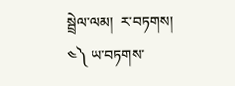སྦྲེལ་ལམ།  ར་བཏགས།
༤༽ ཡ་བཏགས་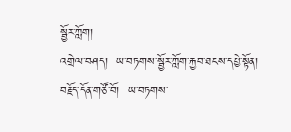སྦྱོར་ཀློག།
འགྲེལ་བཤད།  ཡ་བཏགས་སྦྱོར་ཀློག་རྐྱབ་ཐངས་དཔྱེ་སྟོན།
བརྗོད་དོན་གཙོ་བོ།  ཡ་བཏགས་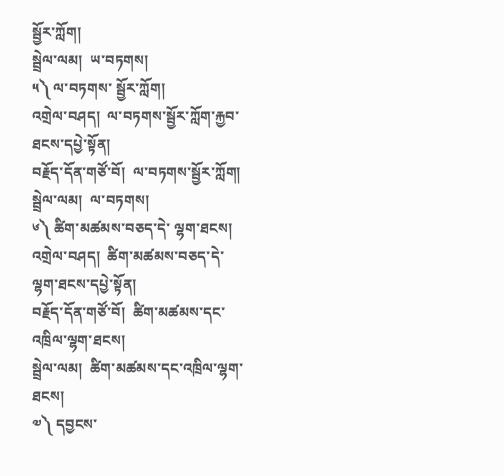སྦྱོར་ཀློག།
སྦྲེལ་ལམ།  ཡ་བཏགས།
༥༽ ལ་བཏགས་ སྦྱོར་ཀློག།
འགྲེལ་བཤད།  ལ་བཏགས་སྦྱོར་ཀློག་རྐྱབ་ཐངས་དཔྱེ་སྟོན།
བརྗོད་དོན་གཙོ་བོ།  ལ་བཏགས་སྦྱོར་ཀློག།
སྦྲེལ་ལམ།  ལ་བཏགས།
༦༽ ཚིག་མཚམས་བཅད་དེ་ ལྷག་ཐངས།
འགྲེལ་བཤད།  ཚིག་མཚམས་བཅད་དེ་ ལྷག་ཐངས་དཔྱེ་སྟོན།
བརྗོད་དོན་གཙོ་བོ།  ཚིག་མཚམས་དང་འཁྲིལ་ལྷག་ཐངས།
སྦྲེལ་ལམ།  ཚིག་མཚམས་དང་འཁྲིལ་ལྷག་ཐངས།
༧༽ དབྱངས་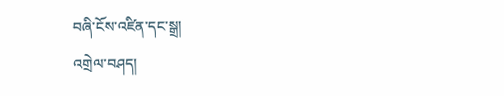བཞི་ངོས་འཛིན་དང་སྒྲ།
འགྲེལ་བཤད།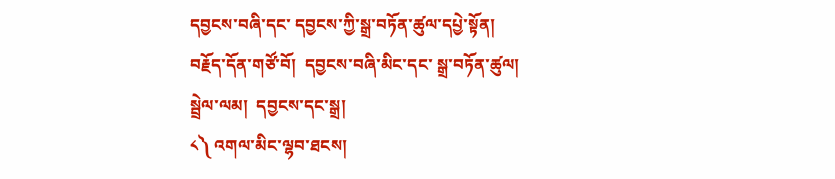དབྱངས་བཞི་དང་ དབྱངས་ཀྱི་སྒྲ་བཏོན་ཚུལ་དཔྱེ་སྟོན།
བརྗོད་དོན་གཙོ་བོ།  དབྱངས་བཞི་མིང་དང་ སྒྲ་བཏོན་ཚུལ།
སྦྲེལ་ལམ།  དབྱངས་དང་སྒྲ།
༨༽ འགལ་མིང་ལྷབ་ཐངས།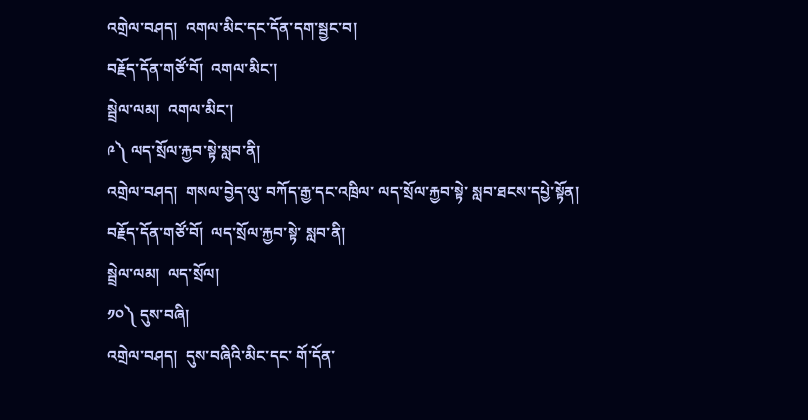འགྲེལ་བཤད།  འགལ་མིང་དང་དོན་དག་སྦྱང་བ།
བརྗོད་དོན་གཙོ་བོ།  འགལ་མིང་།
སྦྲེལ་ལམ།  འགལ་མིང་།
༩༽ ལད་སྲོལ་རྐྱབ་སྟེ་སླབ་ནི།
འགྲེལ་བཤད།  གསལ་བྱེད་ལུ་ བཀོད་རྒྱ་དང་འཁྲིལ་ ལད་སྲོལ་རྐྱབ་སྟེ་ སླབ་ཐངས་དཔྱེ་སྟོན།
བརྗོད་དོན་གཙོ་བོ།  ལད་སྲོལ་རྐྱབ་སྟེ་ སླབ་ནི།
སྦྲེལ་ལམ།  ལད་སྲོལ།
༡༠༽ དུས་བཞི།
འགྲེལ་བཤད།  དུས་བཞིའི་མིང་དང་ གོ་དོན་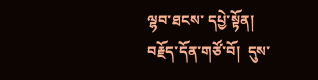ལྷབ་ཐངས་ དཔྱེ་སྟོན།
བརྗོད་དོན་གཙོ་བོ།  དུས་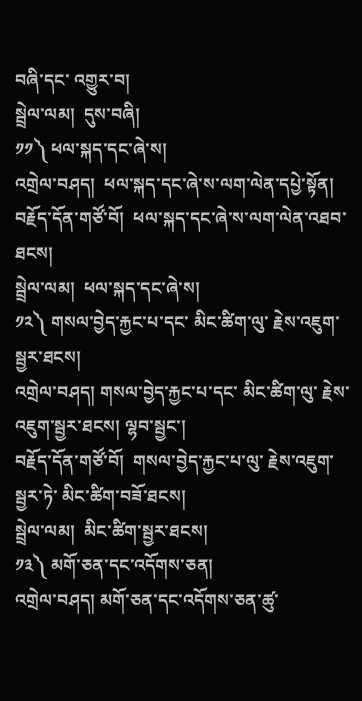བཞི་དང་ འགྱུར་བ།
སྦྲེལ་ལམ།  དུས་བཞི།
༡༡༽ ཕལ་སྐད་དང་ཞེ་ས།
འགྲེལ་བཤད།  ཕལ་སྐད་དང་ཞེ་ས་ལག་ལེན་དཔྱེ་སྟོན།
བརྗོད་དོན་གཙོ་བོ།  ཕལ་སྐད་དང་ཞེ་ས་ལག་ལེན་འཐབ་ཐངས།
སྦྲེལ་ལམ།  ཕལ་སྐད་དང་ཞེ་ས།
༡༢༽ གསལ་བྱེད་རྐྱང་པ་དང་ མིང་ཚིག་ལུ་ རྗེས་འཇུག་སྦྱར་ཐངས།
འགྲེལ་བཤད། གསལ་བྱེད་རྐྱང་པ་དང་ མིང་ཚིག་ལུ་ རྗེས་འཇུག་སྦྱར་ཐངས། ལྷབ་སྦྱང་།
བརྗོད་དོན་གཙོ་བོ།  གསལ་བྱེད་རྐྱང་པ་ལུ་ རྗེས་འཇུག་སྦྱར་ཏེ་ མིང་ཚིག་བཟོ་ཐངས།
སྦྲེལ་ལམ།  མིང་ཚིག་སྦྱར་ཐངས།
༡༣༽ མགོ་ཅན་དང་འདོགས་ཅན།
འགྲེལ་བཤད། མགོ་ཅན་དང་འདོགས་ཅན་ཚུ་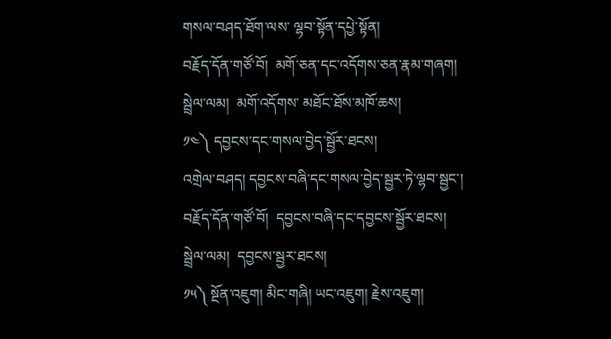གསལ་བཤད་ཐོག་ལས་ ལྷབ་སྟོན་དཔྱེ་སྟོན།
བརྗོད་དོན་གཙོ་བོ།  མགོ་ཅན་དང་འདོགས་ཅན་རྣམ་གཞག།
སྦྲེལ་ལམ།  མགོ་འདོགས་ མཐོང་ཐོས་མཁོ་ཆས།
༡༤༽ དབྱངས་དང་གསལ་བྱེད་སྦྱོར་ཐངས།
འགྲེལ་བཤད། དབྱངས་བཞི་དང་གསལ་བྱེད་སྦྱར་ཏེ་ལྷབ་སྦྱང་།
བརྗོད་དོན་གཙོ་བོ།  དབྱངས་བཞི་དང་དབྱངས་སྦྱོར་ཐངས།
སྦྲེལ་ལམ།  དབྱངས་སྦྱར་ཐངས།
༡༥༽ སྔོན་འཇུག། མིང་གཞི། ཡང་འཇུག། རྗེས་འཇུག།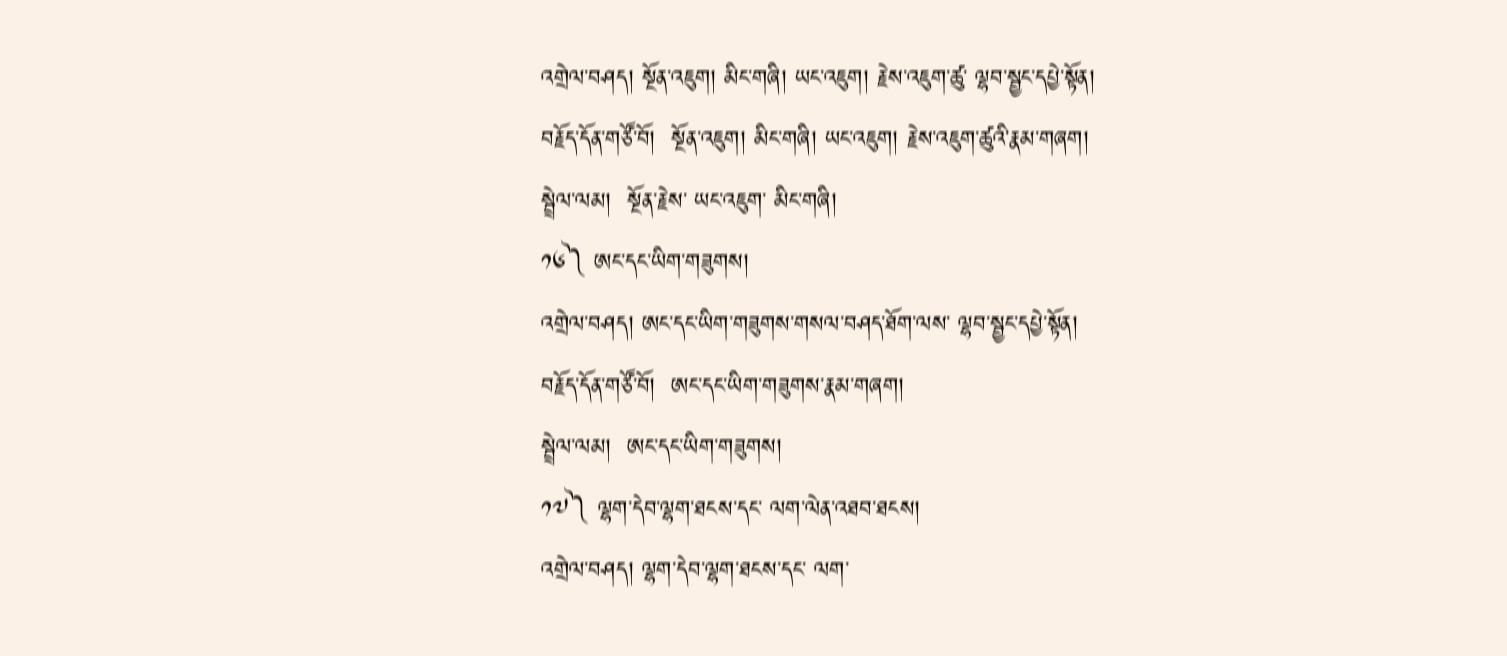འགྲེལ་བཤད། སྔོན་འཇུག། མིང་གཞི། ཡང་འཇུག། རྗེས་འཇུག་ཚུ་ ལྷབ་སྦྱང་དཔྱེ་སྟོན།
བརྗོད་དོན་གཙོ་བོ།  སྔོན་འཇུག། མིང་གཞི། ཡང་འཇུག། རྗེས་འཇུག་ཚུའི་རྣམ་གཞག།
སྦྲེལ་ལམ།  སྔོན་རྗེས་ ཡང་འཇུག་ མིང་གཞི།
༡༦༽ ཨང་དང་ཡིག་གཟུགས།
འགྲེལ་བཤད། ཨང་དང་ཡིག་གཟུགས་གསལ་བཤད་ཐོག་ལས་ ལྷབ་སྦྱང་དཔྱེ་སྟོན།
བརྗོད་དོན་གཙོ་བོ།  ཨང་དང་ཡིག་གཟུགས་རྣམ་གཞག།
སྦྲེལ་ལམ།  ཨང་དང་ཡིག་གཟུགས།
༡༧༽ ལྷག་དེབ་ལྷག་ཐངས་དང་ ལག་ལེན་འཐབ་ཐངས།
འགྲེལ་བཤད། ལྷག་དེབ་ལྷག་ཐངས་དང་ ལག་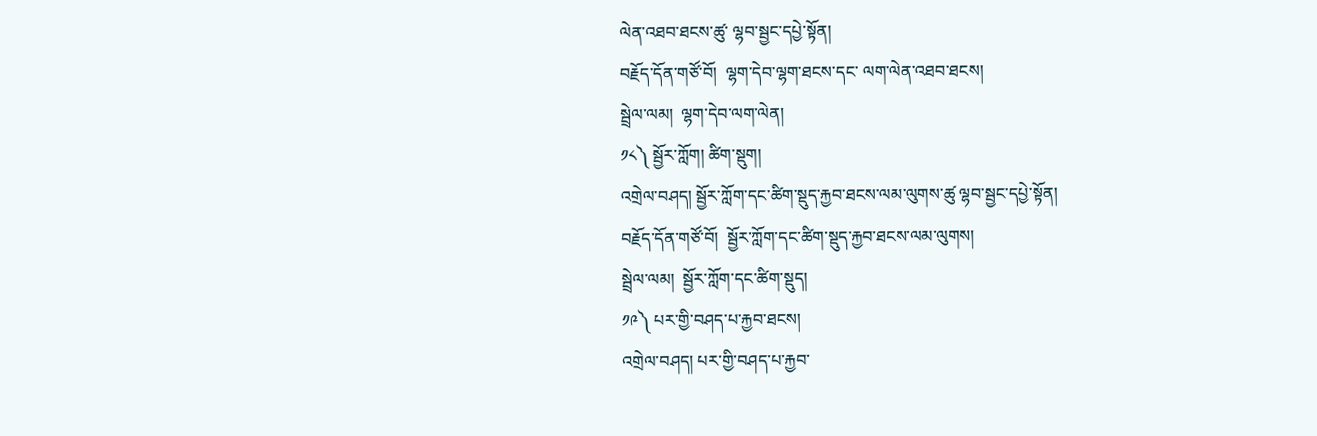ལེན་འཐབ་ཐངས་ཚུ་ ལྷབ་སྦྱང་དཔྱེ་སྟོན།
བརྗོད་དོན་གཙོ་བོ།  ལྷག་དེབ་ལྷག་ཐངས་དང་ ལག་ལེན་འཐབ་ཐངས།
སྦྲེལ་ལམ།  ལྷག་དེབ་ལག་ལེན།
༡༨༽ སྦྱོར་ཀློག། ཚིག་སྡུག།
འགྲེལ་བཤད། སྦྱོར་ཀློག་དང་ཚིག་སྡུད་རྐྱབ་ཐངས་ལམ་ལུགས་ཚུ ལྷབ་སྦྱང་དཔྱེ་སྟོན།
བརྗོད་དོན་གཙོ་བོ།  སྦྱོར་ཀློག་དང་ཚིག་སྡུད་རྐྱབ་ཐངས་ལམ་ལུགས།
སྦྲེལ་ལམ།  སྦྱོར་ཀློག་དང་ཚིག་སྡུད།
༡༩༽ པར་གྱི་བཤད་པ་རྐྱབ་ཐངས།
འགྲེལ་བཤད། པར་གྱི་བཤད་པ་རྐྱབ་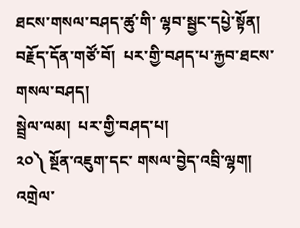ཐངས་གསལ་བཤད་ཚུ་གི་ ལྷབ་སྦྱང་དཔྱེ་སྟོན།
བརྗོད་དོན་གཙོ་བོ།  པར་གྱི་བཤད་པ་རྐྱབ་ཐངས་གསལ་བཤད།
སྦྲེལ་ལམ།  པར་གྱི་བཤད་པ།
༢༠༽ སྔོན་འཇུག་དང་ གསལ་བྱེད་འབྲི་ལྷག།
འགྲེལ་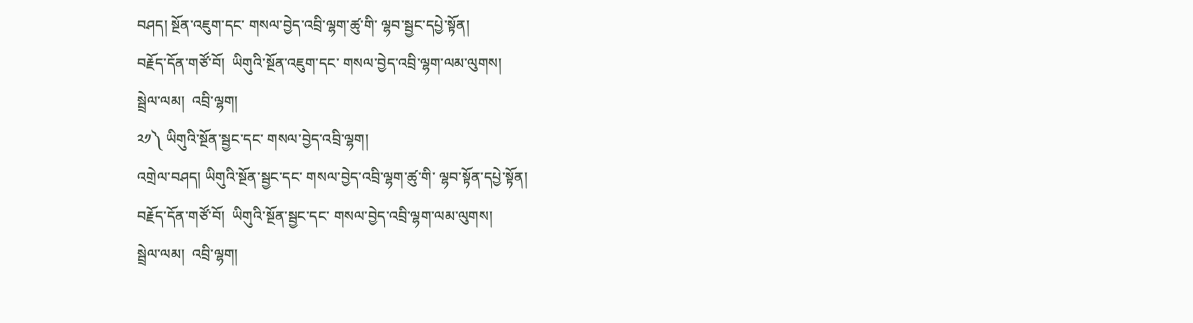བཤད། སྔོན་འཇུག་དང་ གསལ་བྱེད་འབྲི་ལྷག་ཚུ་གི་ ལྷབ་སྦྱང་དཔྱེ་སྟོན།
བརྗོད་དོན་གཙོ་བོ།  ཡིགུའི་སྔོན་འཇུག་དང་ གསལ་བྱེད་འབྲི་ལྷག་ལམ་ལུགས།
སྦྲེལ་ལམ།  འབྲི་ལྷག།
༢༡༽ ཡིགུའི་སྔོན་སྦྱང་དང་ གསལ་བྱེད་འབྲི་ལྷག།
འགྲེལ་བཤད། ཡིགུའི་སྔོན་སྦྱང་དང་ གསལ་བྱེད་འབྲི་ལྷག་ཚུ་གི་ ལྷབ་སྟོན་དཔྱེ་སྟོན།
བརྗོད་དོན་གཙོ་བོ།  ཡིགུའི་སྔོན་སྦྱང་དང་ གསལ་བྱེད་འབྲི་ལྷག་ལམ་ལུགས།
སྦྲེལ་ལམ།  འབྲི་ལྷག།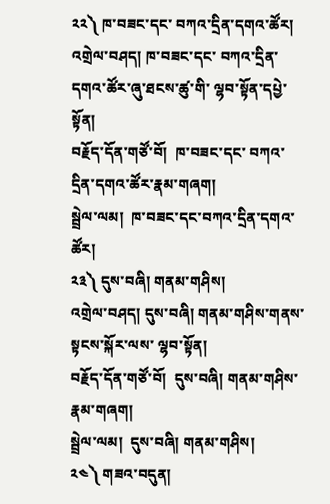༢༢༽ ཁ་བཟང་དང་ བཀའ་དྲིན་དགའ་ཚོར།
འགྲེལ་བཤད། ཁ་བཟང་དང་ བཀའ་དྲིན་དགའ་ཚོར་ཞུ་ཐངས་ཚུ་གི་ ལྷབ་སྟོན་དཔྱེ་སྟོན།
བརྗོད་དོན་གཙོ་བོ།  ཁ་བཟང་དང་ བཀའ་དྲིན་དགའ་ཚོར་རྣམ་གཞག།
སྦྲེལ་ལམ།  ཁ་བཟང་དང་བཀའ་དྲིན་དགའ་ཚོར།
༢༣༽ དུས་བཞི། གནམ་གཤིས།
འགྲེལ་བཤད། དུས་བཞི། གནམ་གཤིས་གནས་སྟངས་སྐོར་ལས་ ལྷབ་སྟོན།
བརྗོད་དོན་གཙོ་བོ།  དུས་བཞི། གནམ་གཤིས་རྣམ་གཞག།
སྦྲེལ་ལམ།  དུས་བཞི། གནམ་གཤིས།
༢༤༽ གཟའ་བདུན།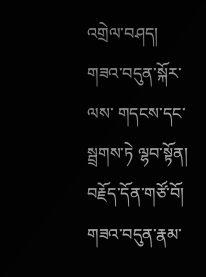འགྲེལ་བཤད། གཟའ་བདུན་སྐོར་ལས་ གདངས་དང་སྦྲགས་ཏེ ལྷབ་སྟོན།
བརྗོད་དོན་གཙོ་བོ།  གཟའ་བདུན་རྣམ་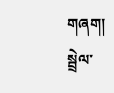གཞག།
སྦྲེལ་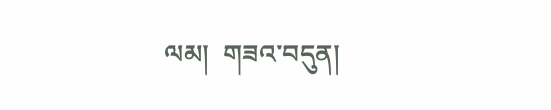ལམ།  གཟའ་བདུན།